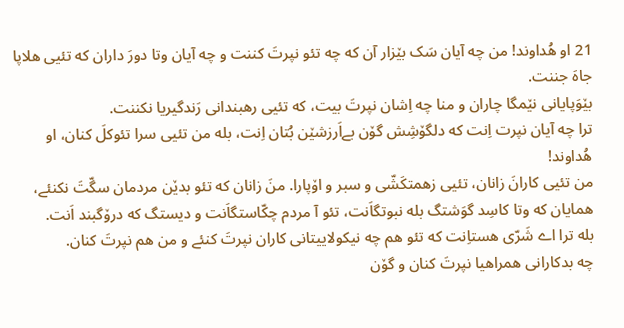21 او هُداوند! من چه آیان سَک بێزار آن که چه تئو نپرتَ کننت و چه آیان وتا دورَ داران که تئیی هلاپا جاهَ جننت.
بێوَپایانی نێمگا چاران و منا چه اِشان نپرتَ بیت، که تئیی رهبندانی رَندگیریا نکننت.
ترا چه آیان نپرت اِنت که دلگۆشِش گۆن بےاَرزشێن بُتان اِنت، بله من تئیی سرا تئوکلَ کنان، او هُداوند!
من تئیی کارانَ زانان، تئیی زهمتکَشّی و سبر و اۆپارا. منَ زانان که تئو بدێن مردمان سگّتَ نکنئے، همایان که وتا کاسِد گوَشتگ بله نبوتگاَنت، تئو آ مردم چکّاستگاَنت و دیستگ که درۆگبند اَنت.
بله ترا اے شَرّی هستاِنت که تئو هم چه نیکولاییتانی کاران نپرتَ کنئے و من هم نپرتَ کنان.
چه بدکارانی همراهیا نپرتَ کنان و گۆن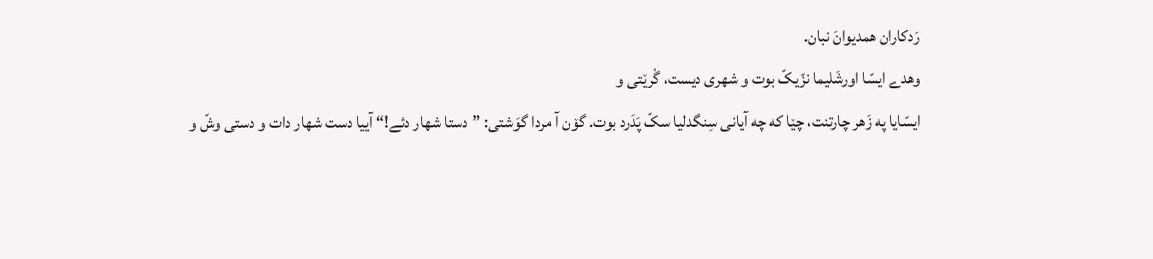رَدکاران همدیوانَ نبان.
وهدے ایسّا اورشَلیما نزّیکّ بوت و شهری دیست، گْرێتی و
ایسّایا په زَهر چارتنت، چێا که چه آیانی سِنگدلیا سکّ پَدَرد بوت. گۆن آ مردا گوَشتی: ”دستا شهار دئے!“ آییا دست شهار دات و دستی وشّ و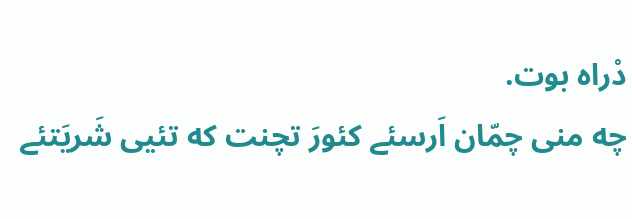دْراه بوت.
چه منی چمّان اَرسئے کئورَ تچنت که تئیی شَریَتئے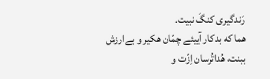رَندگیری کنگَ نبیت.
هما که بدکار آییئے چمّان هکیر و بےارزش ببنت، هُداتُرسان اِزّت و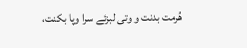هُرمت بدنت و وتی لبزئے سرا وپا بکنت،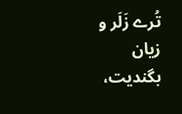تُرے زَلَر و زیان بگندیت،